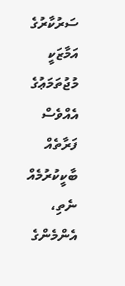ސަރުކާރުގެ އަމާޒަކީ މުޖުތަމަޢުގެ އެއްވެސް ފަރާތެއް ބާކީކުރުމެއް ނެތި، އެންމެންގެ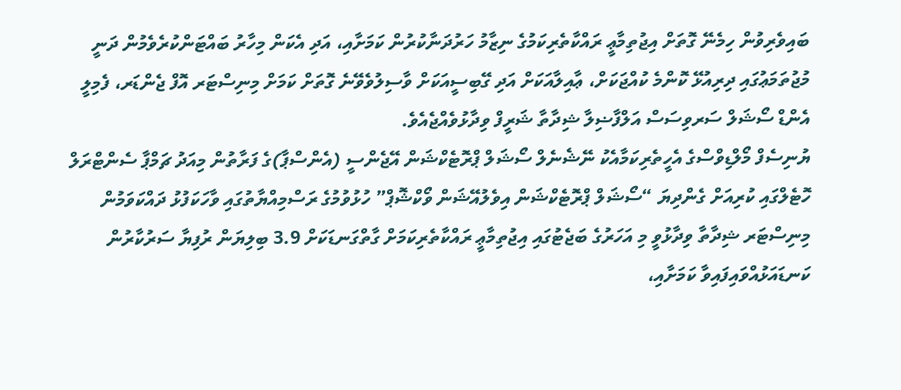ބައިވެރިވުން ހިމެނޭ ގޮތަށް އިޖުތިމާޢީ ރައްކާތެރިކަމުގެ ނިޒާމު ހަރުދަނާކުރުން ކަމަށާއި، އަދި އެކަން މިހާރު ބައްޓަންކުރެވެމުން ދަނީ މުޖުތަމަޢުގައި ދިރިއުޅޭ ކޮންމެ ކުއްޖަކަށް، ޢާއިލާއަކަށް އަދި ގޭބިސީއަކަށް ވާސިލުވެވޭނެ ގޮތަށް ކަމަށް މިނިސްޓަރ އޮފް ޖެންޑަރ، ފެމިލީ އެންޑް ސޯޝަލް ސަރވިސަސް އަލްފާޟިލާ ޝިދާތާ ޝަރީފް ވިދާޅުވެއްޖެއެވެ.
ޔުނިސެފް މޯލްޑިވްސްގެ އެހީތެރިކަމާއެކު ނޭޝެނެލް ސޯޝަލް ޕްރޮޓެކްޝަން އޭޖެންސީ (އެންސްޕާ)ގެ ފަރާތުން މިއަދު ޗަމްޕާ ސެންޓްރަލް ހޮޓެލްގައި ކުރިއަށް ގެންދިޔަ “ސޯޝަލް ޕްރޮޓެކްޝަން އިވެލުއޭޝަން ވޯކްޝޮޕް” ހުޅުވުމުގެ ރަސްމިއްޔާތުގައި ވާހަކަފުޅު ދައްކަވަމުން މިނިސްޓަރ ޝިދާތާ ވިދާޅުވީ މި އަހަރުގެ ބަޖެޓުގައި އިޖުތިމާޢީ ރައްކާތެރިކަމަށް ގާތްގަނޑަކަށް 3.9 ބިލިޔަން ރުފިޔާ ސަރުކާރުން ކަނޑައަޅުއްވައިފައިވާ ކަމަށާއި،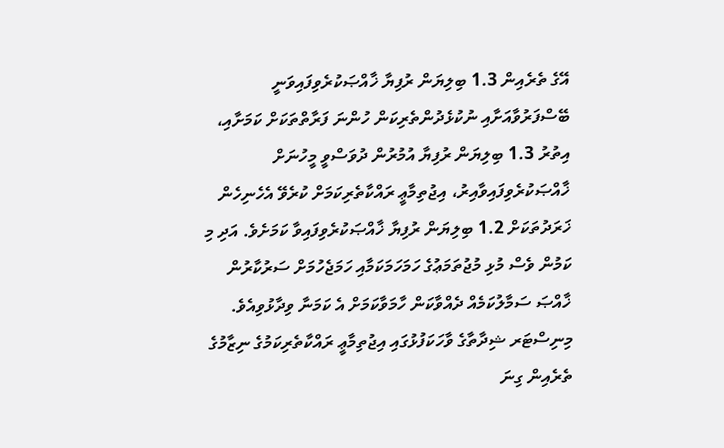އޭގެ ތެރެއިން 1.3 ބިލިޔަން ރުފިޔާ ޚާއްޞަކުރެވިފައިވަނީ ބޭސްފަރުވާއަށާއި ނުކުޅެދުންތެރިކަން ހުންނަ ފަރާތްތަކަށް ކަމަށާއި، އިތުރު 1.3 ބިލިޔަން ރުފިޔާ އުމުރުން ދުވަސްވީ މީހުނަށް ޚާއްޞަކުރެވިފައިވާއިރު، އިޖުތިމާޢީ ރައްކާތެރިކަމަށް ކުރެވޭ އެހެނިހެން ޚަރަދުތަކަށް 1.2 ބިލިޔަން ރުފިޔާ ޚާއްޞަކުރެވިފައިވާ ކަމަށެވެ. އަދި މި ކަމުން ވެސް މުޅި މުޖުތަމަޢުގެ ހަމަހަމަކަމާއި ހަމަޖެހުމަށް ސަރުކާރުން ޚާއްޞަ ސަމާލުކަމެއް ދެއްވާކަން ހާމަވާކަމަށް އެ ކަމަނާ ވިދާޅުވިއެވެ.
މިނިސްޓަރ ޝިދާތާގެ ވާހަކަފުޅުގައި އިޖުތިމާޢީ ރައްކާތެރިކަމުގެ ނިޒާމުގެ ތެރެއިން ގިނަ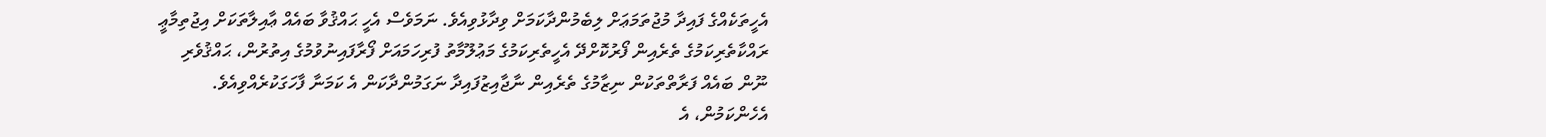އެހީތަކެއްގެ ފައިދާ މުޖުތަމަޢަށް ލިބެމުންދާކަމަށް ވިދާޅުވިއެވެ. ނަމަވެސް އެހީ ޙައްޤުވާ ބައެއް ޢާއިލާތަކަށް އިޖުތިމާޢީ ރައްކާތެރިކަމުގެ ތެރެއިން ފޯރުކޮށްދޭ އެހީތެރިކަމުގެ މަޢުލޫމާތު ފުރިހަމައަށް ފޯރާފައިނުވުމުގެ އިތުރުން، ޙައްޤުވެރި ނޫން ބައެއް ފަރާތްތަކުން ނިޒާމުގެ ތެރެއިން ނާޖާއިޒުފައިދާ ނަގަމުންދާކަން އެ ކަމަނާ ފާހަގަކުރެއްވިއެވެ. އެހެންކަމުން، އެ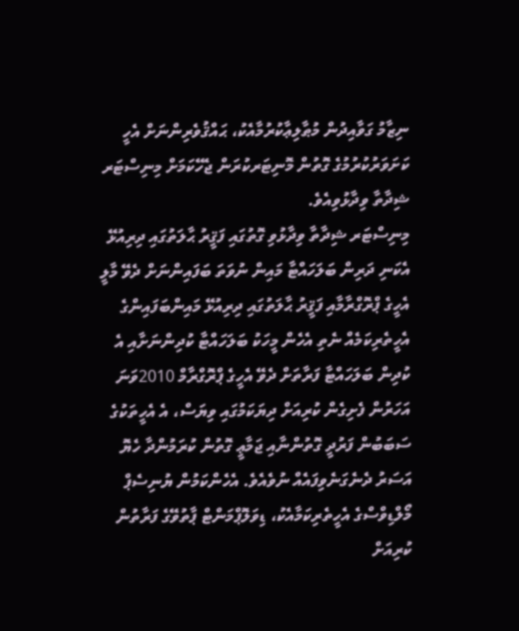ނިޒާމު ގަވާއިދުން މުޠާލިޢާކުރުމާއެކު، ޙައްޤުވެރިންނަށް އެހީ ކަށަވަރުކުރުމުގެ ގޮތުން މޮނިޓަރކުރަން ޖެހޭކަމަށް މިނިސްޓަރ ޝިދާތާ ވިދާޅުވިއެވެ.
މިނިސްޓަރ ޝިދާތާ ވިދާޅުވި ގޮތުގައި ފަޤީރު ޙާލަތުގައި ދިރިއުޅޭ އެކަނި ދަރިން ބަލަހައްޓާ މައިން ނުވަތަ ބަފައިންނަށް ދެވޭ މާލީ އެހީގެ ޕްރޮގްރާމާއި ފަޤީރު ޙާލަތުގައި ދިރިއުޅޭ މައިންބަފައިންގެ އެހީތެރިކަމެއް ނެތި އެހެން މީހަކު ބަލަހައްޓާ ކުދިންނަށާއި އެ ކުދިން ބަލަހައްޓާ ފަރާތަށް ދެވޭ އެހީގެ ޕްރޮގްރާމް 2010ވަނަ އަހަރުން ފެށިގެން ކުރިއަށް ދިޔަކަމުގައި ވިޔަސް، އެ އެހީތަކުގެ ސަބަބުން ފަރުދީ ގޮތުންނާއި ޖަމާޢީ ގޮތުން ކުރަމުންދާ ހެޔޮ އަސަރު ދެނެގަނެވިފައެއް ނުވެއެވެ. އެހެންކަމުން ޔުނިސެޕް މޯލްޑިވްސްގެ އެހީތެރިކަމާއެކު، ޑިވަލޮޕްމަންޓް ޕާތުވޭގެ ފަރާތުން ކުރިއަށް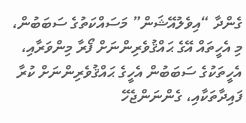ގެންދާ “އިވެލުއޭޝަން” މަސައްކަތުގެ ސަބަބުން، މި އެހީތައް އޭގެ ޙައްޤުވެރިންނަށް ފޯރާ މިންވަރާއި، އެހީތަކުގެ ސަބަބުން އެހީގެ ޙައްޤުވެރިންނަށް ކުރާ ފައިދާތަކާއި، ގެންނަންޖެހޭ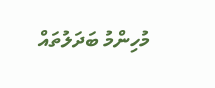މުހިންމު ބަދަލުތައް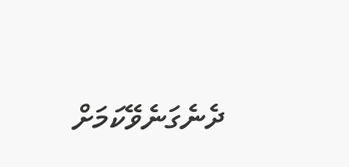ދެނެގަނެވޭކަމަށް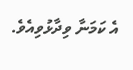އެ ކަމަނާ ވިދާޅުވިއެވެ.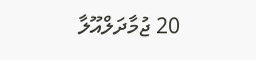20 ޖުމާދަލްއޫލާ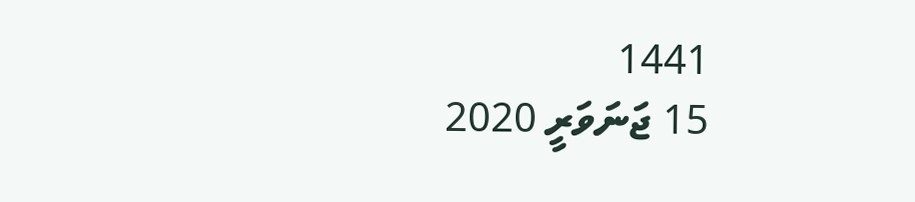1441
15 ޖަނަވަރީ 2020